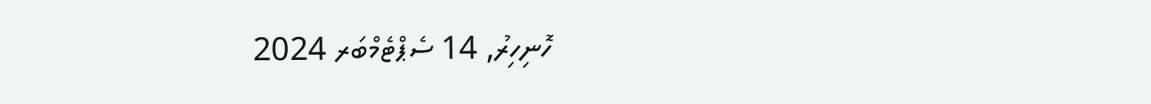ހޮނިހިރު, 14 ސެޕްޓެމްބަރ 2024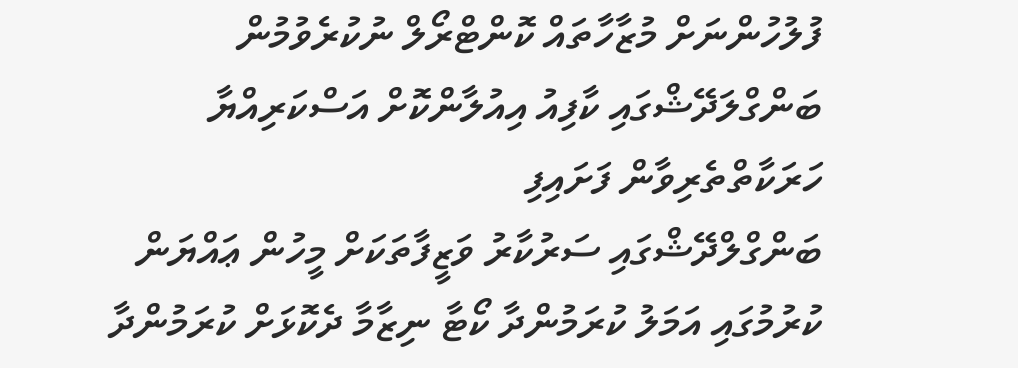ފުލުހުންނަށް މުޒާހާތައް ކޮންޓްރޯލް ނުކުރެވުމުން ބަންގްލަދޭޝްގައި ކާފިއު އިއުލާންކޮށް އަސްކަރިއްޔާ ހަރަކާތްތެރިވާން ފަށައިފި
ބަންގްލްދޭޝްގައި ސަރުކާރު ވަޒީފާތަކަށް މީހުން ޢައްޔަން ކުރުމުގައި އަމަލު ކުރަމުންދާ ކޯޓާ ނިޒާމާ ދެކޮޅަށް ކުރަމުންދާ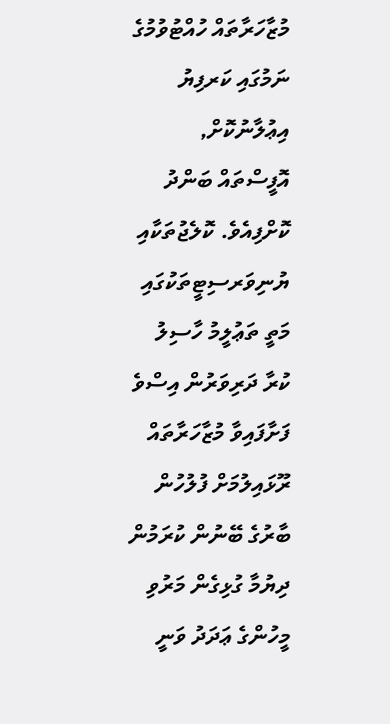މުޒާހަރާތައް ހުއްޓުވުމުގެ ނަމުގައި ކަރފިޔު އިޢުލާނުކޮށް, އޮފީސްތައް ބަންދު ކޮށްފިއެވެ. ކޮލެޖުތަކާއި ޔުނިވަރސިޓީތަކުގައި މަތީ ތަޢުލީމު ހާސިލު ކުރާ ދަރިވަރުން އިސްވެ ފަށާފައިވާ މުޒާހަރާތައް ރޫޅައިލުމަށް ފުލުހުން ބާރުގެ ބޭނުން ކުރަމުން ދިޔުމާ ގުޅިގެން މަރުވި މީހުންގެ ޢަދަދު ވަނީ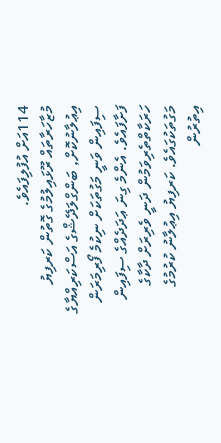114އަށް އުފުލިފައެވެ.
މުޒާހަރާތައް ރޫޅައިލުމުގެ ގޮތުން ކަރފިޔު އިޢުލާނުކޮށް, ބަންގްލަދޭޝްގެ އަސްކަރިއްޔާގެ ސިފައިން ވަނީ މަގުތަކަށް ނިކުމެ ފޯރިމަރަން ފަށާފައެވެ. އެންމެ ގިނަ ޢަދަދެއްގެ ސިފައިން ހަރަކާތްތެރިވަމުން ދަނީ ވެރިރަށް ދާކާގެ މަގުތަކުގައެވެ. ކަރފިޔު އިޢުލާނު ކުރުމުގެ އިތުރުން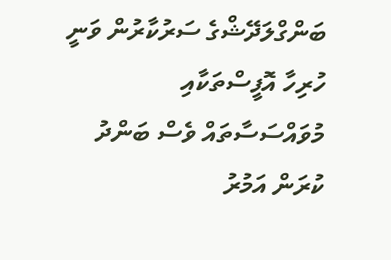ބަންގްލަދޭޝްގެ ސަރުކާރުން ވަނީ ހުރިހާ އޮފީސްތަކާއި މުވައްސަސާތައް ވެސް ބަންދު ކުރަން އަމުރު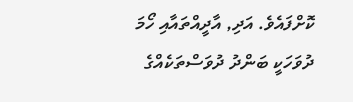ކޮށްފައެވެ. އަދި, އާދީއްތައާއި ހޯމަ ދުވަހަކީ ބަންދު ދުވަސްތަކެއްގެ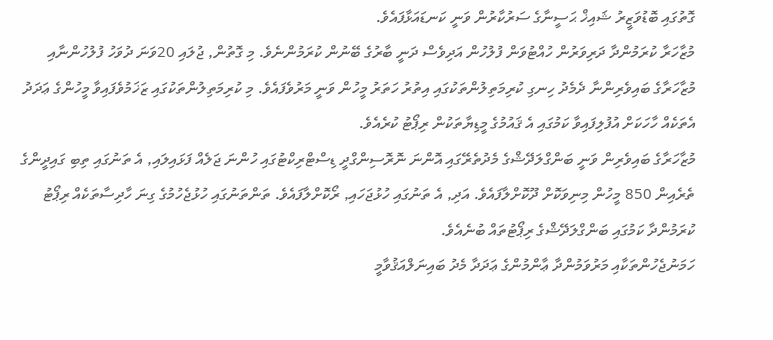ގޮތުގައި ބޮޑުވަޒީރު ޝައިޚް ޙަސީނާގެ ސަރުކާރުން ވަނީ ކަނޑައަޅާފައެވެ.
މުޒާހަރާ ކުރަމުންދާ ދަރިވަރުން ހުއްޓުވަން ފުލުހުން އަދިވެސް ދަނީ ބާރުގެ ބޭނުން ކުރަމުންނެވެ. މި ގޮތުން, ޖުލައި 20ވަނަ ދުވަހު ފުލުހުންނާއި މުޒާހަރާގެ ބައިވެރިންނާ ދެމެދު ހިނގި ކުރިމަތިލުންތަކުގައި އިތުރު ހަތަރު މީހުން ވަނީ މަރުވެފައެވެ. މި ކުރިމަތިލުންތަކުގައި ޒަޚަމުވެފައިވާ މީހުންގެ ޢަދަދު އެތަކެއް ހާހަކަށް އުފުލިފައިވާ ކަމުގައި އެ ޤައުމުގެ މީޑިޔާތަކުން ރިޕޯޓު ކުރެއެވެ.
މުޒާހަރާގެ ބައިވެރިން ވަނީ ބަންގްލަދޭޝްގެ މެދުތެރޭގައި އޮންނަ ނޮރޮސިންގްދީ ޑިސްޓްރިކްޓުގައި ހުންނަ ޖަލެއް ފަޅައިލައި, އެ ތަނުގައި ތިބި ގައިދީންގެ ތެރެއިން 850 މީހުން މިނިވަކޮށް ދޫކޮށްލާފައެވެ. އަދި, އެ ތަނުގައި ހުޅުޖަހައި, ރޯކޮށްލާފައެވެ. ތަންތަނުގައި ހުޅުޖެހުމުގެ ގިނަ ހާދިސާތަކެއް ރިޕޯޓު ކުރަމުންދާ ކަމުގައި ބަންގްލަދޭޝްގެ ރިޕޯޓުތައް ބުނެއެވެ.
ހަމަނުޖެހުންތަކާއި މަރުވަމުންދާ ޢާންމުންގެ ޢަދަދާ މެދު ބައިނަލްއަޤުވާމީ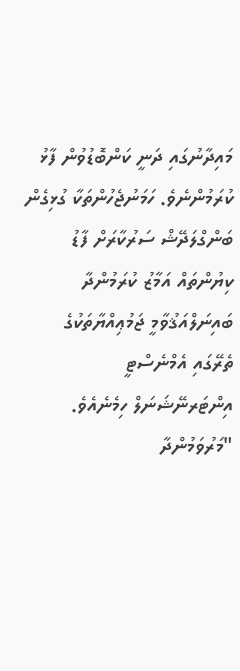މައިދާނުގައި ދަނީ ކަންބޮޑުވުން ފާޅު ކުރަމުންނެވެ. ހަމަނުޖެހުންތަކާ ގުޅިގެން ބަންގްލަދޭޝް ސަރުކާރަށް ފާޑު ކިޔުންތައް އަމާޒު ކުރަމުންދާ ބައިނަލްއަޤުވާމީ ޖަމުޢިއްޔާތަކުގެ ތެރޭގައި އެމްނެސްޓީ އިންޓަރނޭޝަނަލް ހިމެނެއެވެ.
"މަރުވަމުންދާ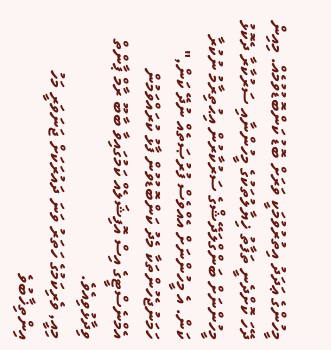މީހުންގެ ޢަދަދު އިތުރުވުމަކީ ވަރަށް ބޮޑު ކަންބޮޑުވުމެއް. މިއިން ދޭހަ ކޮށްދެނީ ތަފާތު ޚިޔާލުތަކުގެ މީހުންނާއި ސަރުކާރާ ދެކޮޅު މީހުންނަށް ބަންގްލަދޭޝްގެ ސަރުކާރުން އިޙުތިރާމު ނުކުރާ ކަން. އެ މީހުންނަށް އެއްވެސް ފުރުޞަތެއް ނުދޭ ކަން," ހަމަނުޖެހުންތަކާ މެދު ކަންބޮޑުވުން ފާޅު ކުރައްވަމުން އެމްނެސްޓީގެ އިސް އޮފިޝަލެއް ކަމުގައިވާ ބާބޫ ރާމް ޕާންތް ވިދާޅުވިއެވެ.
މިއީ, ވެރިކަމުގެ ހަތަރު ވަނަ ދައުރަކަށް ޖަނަވަރީ މަހު އިންތިޚާބުވެ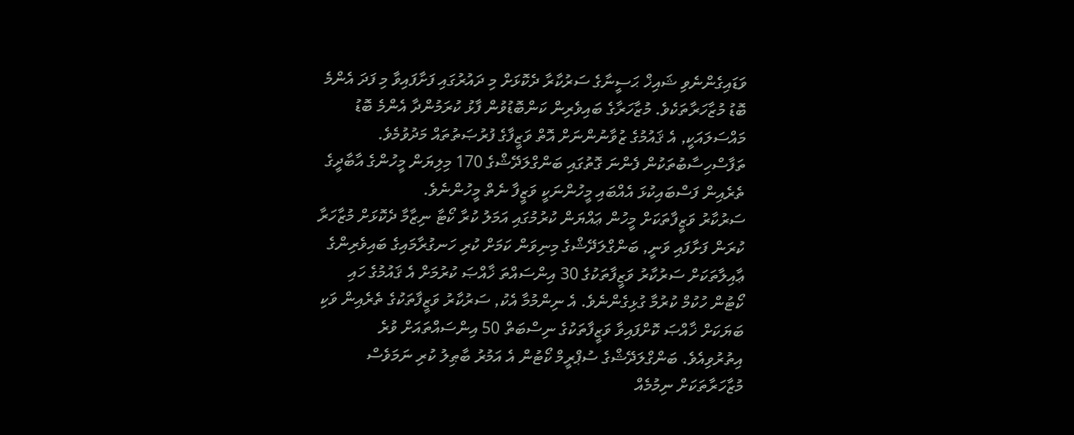ވަޑައިގެންނެވި ޝައިޚް ޙަސީނާގެ ސަރުކާރާ ދެކޮޅަށް މި ދައުރުގައި ފަށާފައިވާ މި ފަދަ އެންމެ ބޮޑު މުޒާހަރާތަކެވެ. މުޒާހަރާގެ ބައިވެރިން ކަންބޮޑުވުން ފާޅު ކުރަމުންދާ އެންމެ ބޮޑު މައްސަލައަކީ, އެ ޤައުމުގެ ޒުވާނުންނަށް އޮތް ވަޒީފާގެ ފުރުޞަތުތައް މަދުވުމެވެ. ތަފާސްހިސާބުތަކުން ފެންނަ ގޮތުގައި ބަންގްލަދޭޝްގެ 170 މިލިޔަން މީހުންގެ އާބާދީގެ ތެރެއިން ފަސްބައިކުޅަ އެއްބައި މީހުންނަކީ ވަޒީފާ ނެތް މީހުންނެވެ.
ސަރުކާރު ވަޒީފާތަކަށް މީހުން ޢައްޔަން ކުރުމުގައި އަމަލު ކުރާ ކޯޓާ ނިޒާމާ ދެކޮޅަށް މުޒާހަރާ ކުރަން ފަށާފައި ވަނީ, ބަންގްލަދޭޝްގެ މިނިވަން ކަމަށް ކުރި ހަނގުރާމައިގެ ބައިވެރިންގެ ޢާއިލާތަކަށް ސަރުކާރު ވަޒީފާތަކުގެ 30 އިންސައްތަ ޚާއްޞަ ކުރުމަށް އެ ޤައުމުގެ ހައި ކޯޓުން ހުކުމް ކުރުމާ ގުޅިގެންނެވެ. އެ ނިންމުމާ އެކު, ސަރުކާރު ވަޒީފާތަކުގެ ތެރެއިން ވަކި ބަޔަކަށް ޚާއްޞަ ކޮށްފައިވާ ވަޒީފާތަކުގެ ނިސްބަތް 50 އިންސައްތައަށް ވުރެ އިތުރުވިއެވެ. ބަންގްލަދޭޝްގެ ސުޕްރީމް ކޯޓުން އެ އަމުރު ބާޠިލު ކުރި ނަމަވެސް މުޒާހަރާތަކަށް ނިމުމެއް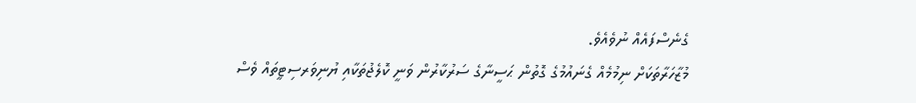ގެނެސްފައެއް ނުވެއެވެ.
މުޒާހަރާތަކަށް ނިމުމެއް ގެނައުމުގެ ގޮތުން ޙަސީނާގެ ސަރުކާރުން ވަނީ ކޮލެޖުތަކާއި ޔުނިވަރސިޓީތައް ވެސް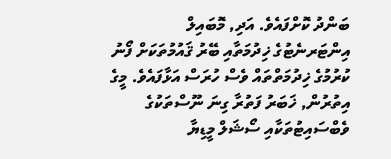ބަންދު ކޮށްފައެވެ. އަދި, މޮބައިލް އިންޓަރނެޓުގެ ޚިދުމަތާއި ބޭރު ޤައުމުތަކަށް ފޯނު ކުރުމުގެ ޚިދުމަތްތައް ވެސް ހުރަސް އަޅާފައެވެ. މީގެ އިތުރުން, ޚަބަރު ފަތުރާ ގިނަ ނޫސްތަކުގެ ވެބްސައިޓުތަކާއި ސޯޝަލް މީޑިޔާ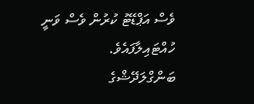ވެސް އަޕްޑޭޓު ކުރުން ވެސް ވަނީ ހުއްޓައިލާފައެވެ.
ބަންގްލަދޭޝްގެ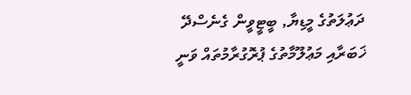ދަޢުލަތުގެ މީޑިޔާ, ބީޓީވީން ގެނެސްދޭ ޚަބަރާއި މަޢުލޫމާތުގެ ޕުރޮގުރާމުތައް ވަނީ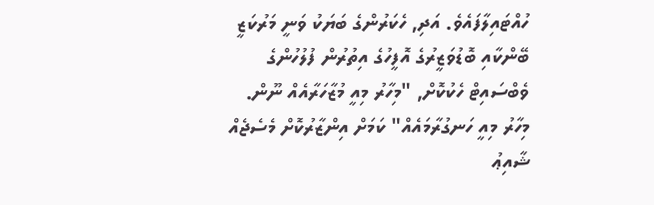ހުއްޓައިލާފައެވެ. އަދި, ހެކަރުންގެ ބަޔަކު ވަނީ މަރުކަޒީ ބޭންކާއި ބޮޑުވަޒީރުގެ އޮފީހުގެ އިތުރުން ފުލުހުންގެ ވެބްސައިޓް ހެކުކޮށް, "މިހާރު މިއީ މުޒާހަރާއެއް ނޫން. މިހާރު މިއީ ހަނގުރާމައެއް" ކަމަށް އިންޒާރުކޮށް މެސެޖެއް ޝާއިޢު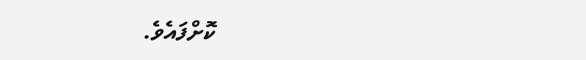ކޮށްފައެވެ.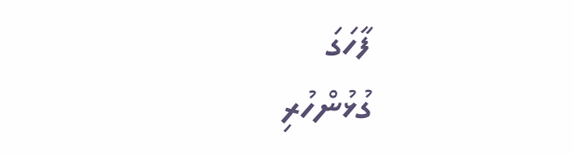ފާހަގަ
ގުޅުންހުރި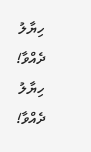ހިޔާލު ދެއްވާ!
ހިޔާލު ދެއްވާ!